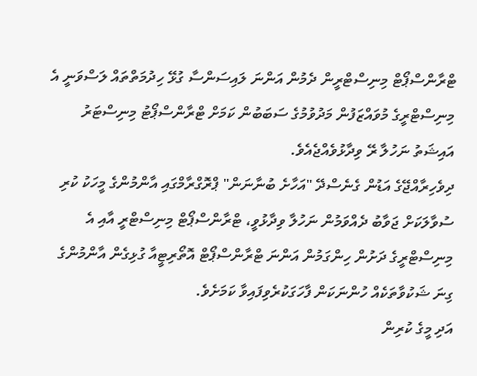ޓްރާންސްޕޯޓް މިނިސްޓްރީން ދެމުން އަންނަ ލައިސަންސާ ގުޅޭ ހިދުމަތްތައް ލަސްވަނީ އެ މިނިސްޓްރީގެ މުވައްޒަފުން މަދުވުމުގެ ސަބަބުން ކަމަށް ޓްރާންސްޕޯޓު މިނިސްޓަރު އައިޝަތު ނަހުލާ ރޭ ވިދާޅުވެއްޖެއެވެ.
ދިވެހިރާއްޖޭގެ އަޑުން ގެނެސްދޭ "އަހާށެ ބުނާނަން" ޕްރޮގްރާމްގައި އާންމުންގެ މީހަކު ކުރި ސުވާލަކަށް ޖަވާބު ދެއްވަމުން ނަހުލާ ވިދާޅުވީ، ޓްރާންސްޕޯޓް މިނިސްޓްރީ އާއި އެ މިނިސްޓްރީގެ ދަށުން ހިންގަމުން އަންނަ ޓްރާންސްޕޯޓް އޮތޯރިޓީއާ ގުޅިގެން އާންމުންގެ ގިނަ ޝަކުވާތަކެއް ހުންނަކަން ފާހަގަކުރެވިފައިވާ ކަމަށެވެ.
އަދި މީގެ ކުރިން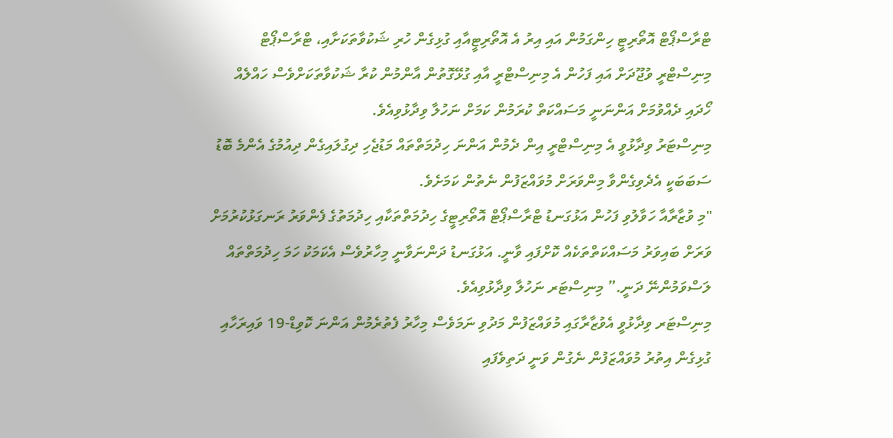ޓްރާސްޕޯޓް އޮތޯރިޓީ ހިންގަމުން އައި އިރު އެ އޮތޯރިޓީއާއި ގުޅިގެން ހުރި ޝަކުވާތަކަށާއި، ޓްރާސްޕޯޓް މިނިސްޓްރީ ވުޖޫދަށް އައި ފަހުން އެ މިނިސްޓްރީ އާއި ގުޅޭގޮތުން އާންމުން ކުރާ ޝަކުވާތަކަށްވެސް ހައްލެއް ހޯދައި ދެއްވުމަށް އަންނަނީ މަސައްކަތް ކުރަމުން ކަމަށް ނަހުލާ ވިދާޅުވިއެވެ.
މިނިސްޓަރު ވިދާޅުވީ އެ މިނިސްޓްރީ އިން ދެމުން އަންނަ ހިދުމަތްތައް މަޑުޖެހި ދިގުލައިގެން ދިއުމުގެ އެންމެ ބޮޑު ސަބަބަކީ އެދެވިގެންވާ މިންވަރަށް މުވައްޒަފުން ނެތުން ކަމަށެވެ.
"މި ވުޒާރާއާ ހަވާލުވި ފަހުން އަޅުގަނޑު ޓްރާސްޕޯޓް އޮތޯރިޓީގެ ހިދުމަތްތަކާއި ހިދުމަތުގެ ފެންވަރު ރަނގަޅުކުރުމަށް ވަރަށް ބައިވަރު މަސައްކަތްތަކެއް ކޮށްފައި ވާނީ. އަޅުގަނޑު ދަންނަވާނީ މިހާރުވެސް އެކަމަކު ހަމަ ހިދުމަތްތައް ލަސްވަމުންނޭ ދަނީ.” މިނިސްޓަރ ނަހުލާ ވިދާޅުވިއެވެ.
މިނިސްޓަރ ވިދާޅުވީ އެވުޒާރާގައި މުވައްޒަފުން މަދުވި ނަމަވެސް މިހާރު ފެތުރެމުން އަންނަ ކޮވިޑް-19 ވައިރަހާއި ގުޅިގެން އިތުރު މުވައްޒަފުން ނެގުން ވަނީ ދަތިވެފައި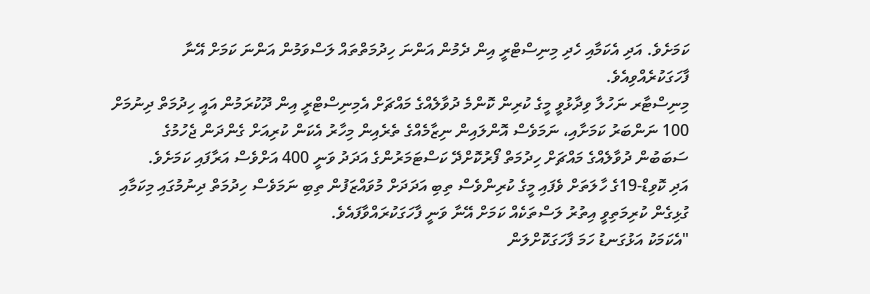ކަމަށެވެ. އަދި އެކަމާއި ހެދި މިނިސްޓްރީ އިން ދެމުން އަންނަ ހިދުމަތްތައް ލަސްވަމުން އަންނަ ކަމަށް އޭނާ ފާހަގަކުރެއްވިއެވެ.
މިނިސްޓާރ ނަހުލާ ވިދާޅުވީ މީގެ ކުރިން ކޮންމެ ދުވާލެއްގެ މައްޗަށް އެމިނިސްޓްރީ އިން ދޫކުރަމުން އައީ ހިދުމަތް ދިނުމަށް 100 ނަންބަރު ކަމަށާއި، ނަމަވެސް އޮންލައިން ނިޒާމެއްގެ ތެރެއިން މިހާރު އެކަން ކުރިއަށް ގެންދަން ޖެހުމުގެ ސަބަބުން ދުވާލެއްގެ މައްޗަށް ހިދުމަތް ފޯރުކޮށްދޭ ކަސްޓަމަރުންގެ އަދަދު ވަނީ 400 އަށްވެސް އަރާފައި ކަމަށެވެ.
އަދި ކޮވިޑް-19ގެ ހާލަތަށް ވެފައި މީގެ ކުރިންވެސް ތިބި އަދަދަށް މުވައްޒަފުން ތިބި ނަމަވެސް ހިދުމަތް ދިނުމުގައި މިކަމާއި ގުޅިގެން ކުރިމަތިވީ އިތުރު ލަސްތަކެއް ކަމަށް އޭނާ ވަނީ ފާހަގަކުރައްވާފައެވެ.
"އެކަމަކު އަޅުގަނޑު ހަމަ ފާހަގަކޮށްލަން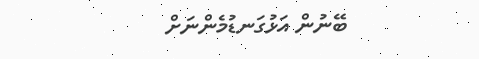ބޭނުން އަޅުގަނޑުމެންނަށް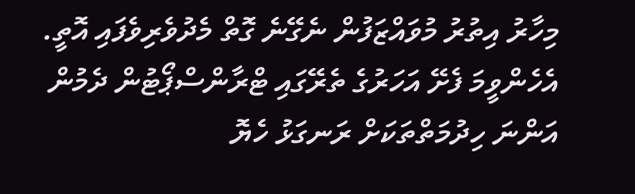މިހާރު އިތުރު މުވައްޒަފުން ނެގޭނެ ގޮތް މެދުވެރިވެފައި އޮތީ. އެހެންވީމަ ފެށޭ އަހަރުގެ ތެރޭގައި ޓްރާންސްޕޯޓުން ދެމުން އަންނަ ހިދުމަތްތަކަށް ރަނގަޅު ހެޔޮ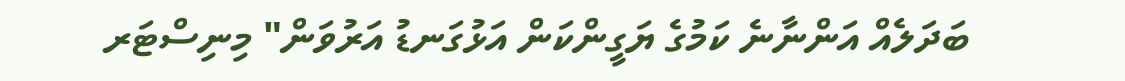ބަދަލެއް އަންނާނެ ކަމުގެ ޔަގީންކަން އަޅުގަނޑު އަރުވަން" މިނިސްޓަރ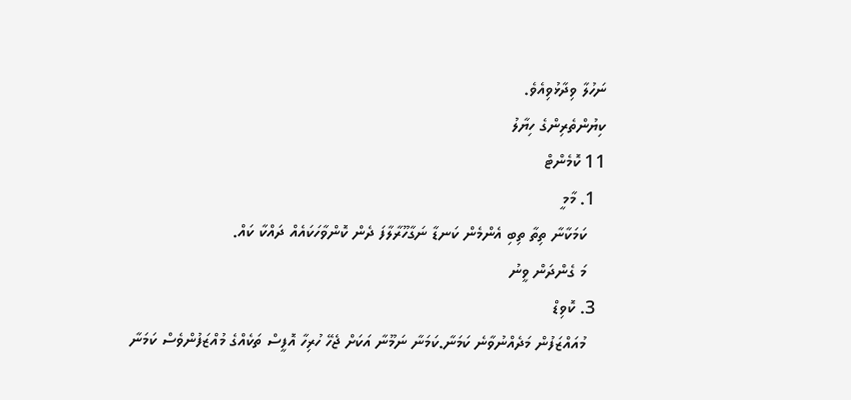ނަހުލާ ވިދާޅުވިއެވެ.
ކިޔުންތެރިންގެ ހިޔާލު
11 ކޮމެންޓް
  1. މާމީ
    ކަމަކާނާ ތިތާ ތިބި އެންމެން ކަނޑާ ނަގާހޫރާލާފަ ދެން ކޮންވާހަކައެއް ދައްކާ ކައް.
    މަ ގެންދަން ވީނު
  3. ކޮވިޑް
    މުއައްޒަފުން މަދެއްނުވާނެ ކަމަނާ.ކަމަނާ ނަމޫނާ އަކަށް ޖެހޭ ހުރިހާ އޮފީސް ތަކެއްގެ މުއްޒަފުންވެސް ކަމަނާ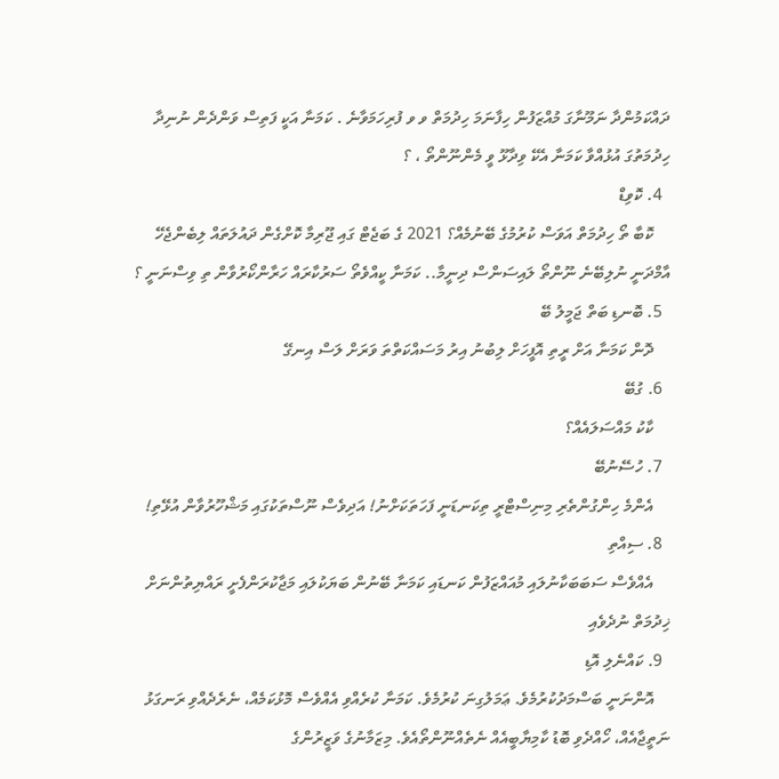ދައްކަމުންދާ ނަމޫނާގަ މުއްޒަފުން ހިފާނަމަ ހިދުމަތް ވ ވ ފުރިހަމަވާނެ . ކަމަނާ އަކީ ފަތިސް ވަންދެން ނުނިދާ ހިދުމަތުގަ އުޅުއްވާ ކަމަނާ އެކޭ ވިދާޅޫ ވީ މެންނޫންތޯ ، ؟
  4. ކޮވިޑް
    ކޮބާ ތޯ ހިދުމަތް އަވަސް ކުރުމުގެ ބޭނުމެއް؟ 2021 ގެ ބަޖެޓް ގައި ޖޫރިމާ ކޮށްގެން ދައުލަތައް ލިބެންޖެހޭ އާމްދަނީ ނުލިބޭނެ ނޫންތޯ ލައިސަންސް ދިނީމާ.. ކަމަނާ ކީއްވެތޯ ސަރުކާރައް ހަރާންކޯރުވާން ތި ވިސްނަނީ ؟
  5. ބޮނޑި ބަތް ޖަމީލު ބޭ
    ދޮން ކަމަނާ އަށް ރީތި އޮފީހަށް ލިބުނު އިރު މަސައްކަތްތަ ވަރަށް ލަސް އިނގޭ
  6. ގުބޭ
    ކާކު މައްސަލައެއް؟
  7. ހުސޭނުބޭ
    އެންމެ ހިންގުންތެރި މިނިސްޓްރީ ތިކަނޑަނީ ފަހަތަކަށްނު! އަދިވެސް ނޫސްތަކުގައި މަޝްހޫރުވާން އުޅޭތި!
  8. ސިއްތި
    އެއްވެސް ސަބަބަކާނުލައި މުއައްޒަފުން ކަނޑައި ކަމަނާ ބޭނުން ބަޔަކުލައި މަޖާކުރަންފެށީ ރައްޔިތުންނަށް ޚިދުމަތް ނުދެވެއި
  9. ކައްނެލި އޮޑި
    އޮންނަނީ ބަސްމަދުކުރުމެވެ. ޢަމަލުގިނަ ކުރުމެވެ. ކަމަނާ ކުރެއްވި އެއްވެސް މޮޅުކަމެއް، ނެރެދެއްވި ރަނގަޅު ނަތީޖާއެއް، ހޯއްދެވި ބޮޑު ކާމިޔާބީއެއް ނެތެއްނޫންތޯއެވެ. މިޒަމާނުގެ ވަޒީރުންގެ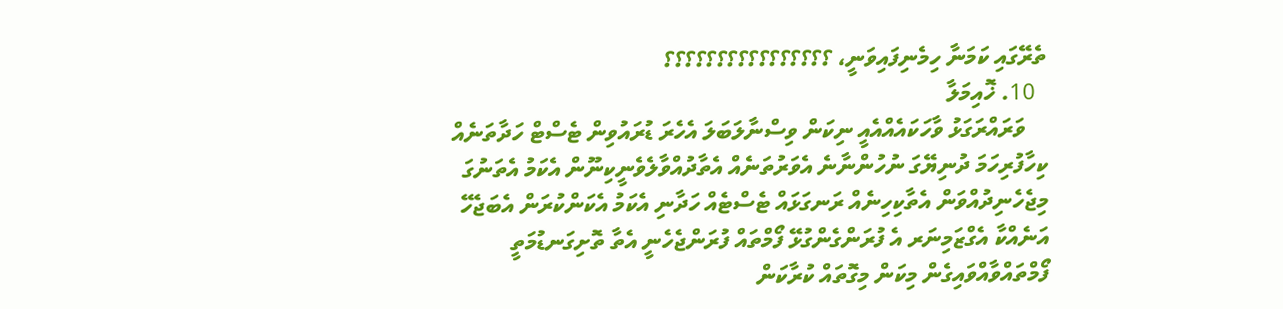ތެރޭގައި ކަމަނާ ހިމެނިފައިވަނީ، ؟؟؟؟؟؟؟؟؟؟؟؟؟؟؟؟
  10. ޚޮއިމަލާ
    ވަރައްރަގަޅު ވާހަކައެއްއެއީ ނިކަން ވިސްނާލަބަލަ އެހެރަ ޑުރައުވިން ޓެސްޓް ހަދާތަނެއް ކިހާފުރިހަމަ ދުނިޔޭގަ ނުހުންނާނެ އެވަރުތަނެއް އެތާދުއްވާލެވެނީކިނޫން އެކަމު އެތަނުގަ މިޖެހެނިދުއްވަން އެތާކިހިނެއް ރަނގަޅައް ޓެސްޓެއް ހަދާނި އެކަމު އެކަންކުރަން އެބަޖެހޭ އަނެއްކާ އެގްޒަމިނަރ އެ ފުރަންގެންގުޅޭ ފޯމްތައް ފުރަންޖެހެނީ އެތާ ތޮށިގަނޑުމަތީ ފޯމްތައްވާއްވައިގެން މިކަން މިގޮތައް ކުރާކަން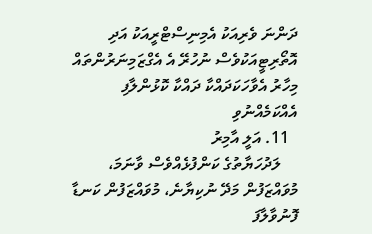ދަންނަ ވެރިއަކު އެމިނިސްޓްރީއަކު އަދި އޮތޯރިޓީއަކުވެސް ނުހުރޭ އެ އެގްޒަމިނަރުންތައް މިހާރު އެވާހަކަދައްކާ ދައްކާ ކޮޅުންލާފި އެއްކަމެއްނުވި
  11. އަލީ އާމިރު
    ލަދުހަޔާތުގެ ކަންފުޅެއްވެސް ވާނަމަ، މުވައްޒަފުން މަދޭ ނުކިޔާނެ، މުވައްޒަފުން ކަނޑާ ފޮނުވާލާފަ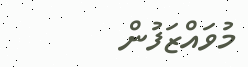މުވައްޒަފުން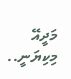މަދީއޭ މިކިޔަނީ..